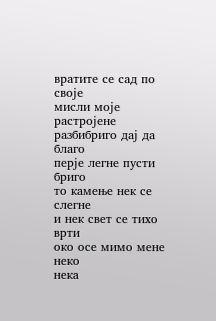вратите се сад по своје
мисли моје растројене
разбибриго дај да благо
перје легне пусти бриго
то камење нек се слегне
и нек свет се тихо врти
око осе мимо мене неко
нека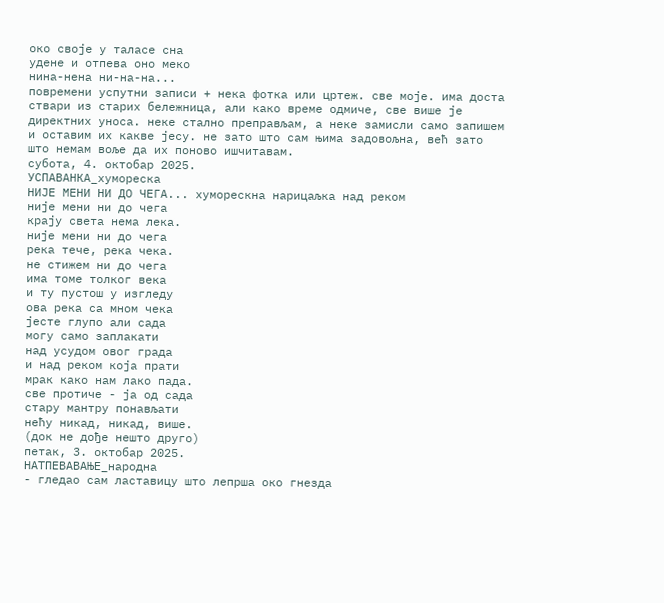око своје у таласе сна
удене и отпева оно меко
нина-нена ни-на-на...
повремени успутни записи + нека фотка или цртеж. све моје. има доста ствари из старих бележница, али како време одмиче, све више је директних уноса. неке стално преправљам, а неке замисли само запишем и оставим их какве јесу. не зато што сам њима задовољна, већ зато што немам воље да их поново ишчитавам.
субота, 4. октобар 2025.
УСПАВАНКА_хумореска
НИЈЕ МЕНИ НИ ДО ЧЕГА... хуморескна нарицаљка над реком
није мени ни до чега
крају света нема лека.
није мени ни до чега
река тече, река чека.
не стижем ни до чега
има томе толког века
и ту пустош у изгледу
ова река са мном чека
јесте глупо али сада
могу само заплакати
над усудом овог града
и над реком која прати
мрак како нам лако пада.
све протиче - ја од сада
стару мантру понављати
нећу никад, никад, више.
(док не дође нешто друго)
петак, 3. октобар 2025.
НАТПЕВАВАЊЕ_народна
- гледао сам ластавицу што лепрша око гнезда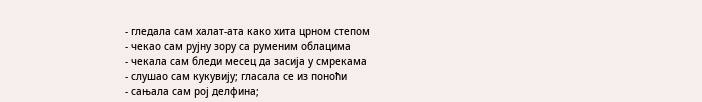- гледала сам халат-ата како хита црном степом
- чекао сам рујну зору са руменим облацима
- чекала сам бледи месец да засија у смрекама
- слушао сам кукувију; гласала се из поноћи
- сањала сам рој делфина;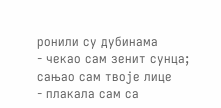ронили су дубинама
- чекао сам зенит сунца; сањао сам твоје лице
- плакала сам са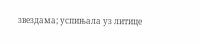звездама; успињала уз литице